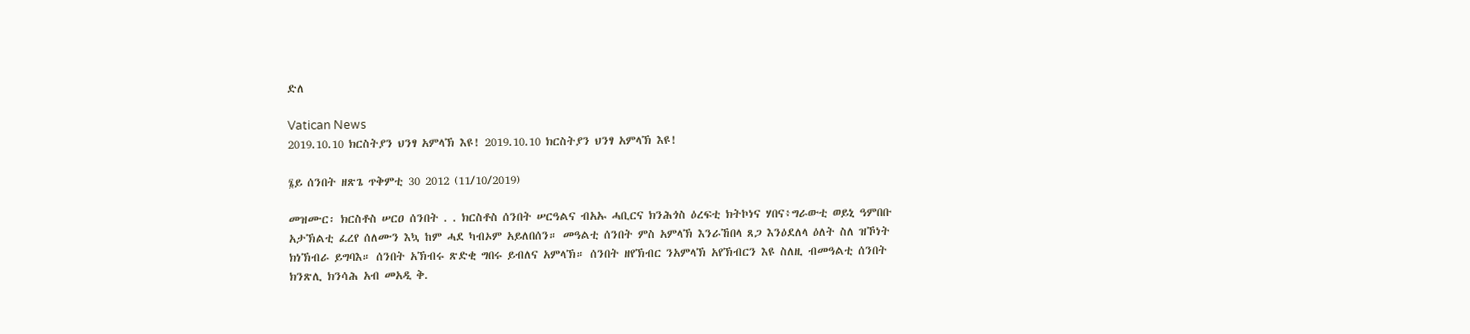ድለ

Vatican News
2019.10.10 ክርስትያን ህንፃ አምላኽ እዩ! 2019.10.10 ክርስትያን ህንፃ አምላኽ እዩ!

፮ይ ሰንበት ዘጽጌ ጥቅምቲ 30 2012 (11/10/2019)

መዝሙር፡ ክርስቶስ ሠርዐ ሰንበት . . ክርስቶስ ሰንበት ሠርዓልና ብአኡ ሓቢርና ክንሕጎስ ዕረፍቲ ክትኮነና ሃበና፥ግራውቲ ወይኒ ዓምበቡ አታኽልቲ ፈረየ ሰለሙን እኳ ከም ሓደ ካብኦም አይለበሰን። መዓልቲ ሰንበት ምስ አምላኽ እንራኸበላ ጸጋ እንዕደለላ ዕለት ስለ ዝኾነት ክነኽብራ ይግባእ። ሰንበት አኽብሩ ጽድቂ ግበሩ ይብለና አምላኽ። ሰንበት ዘየኽብር ንአምላኽ አየኽብርን እዩ ስለዚ ብመዓልቲ ሰንበት ክንጽሊ ክንሳሕ አብ መአዲ ቅ.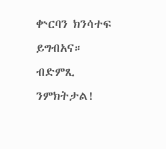ቍርባን ክንሳተፍ ይግብአና።
ብድምጺ ንምክትታል!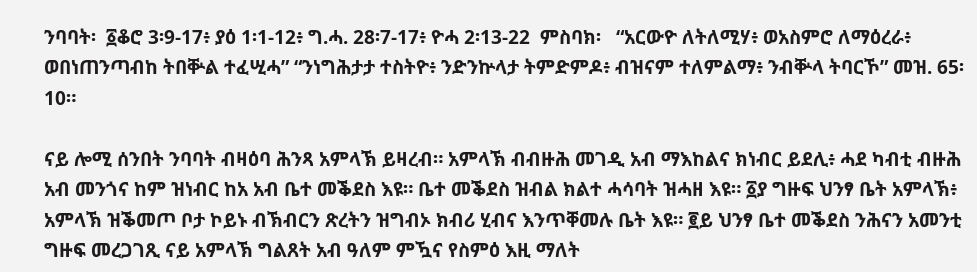ንባባት፡  ፩ቆሮ 3፡9-17፥ ያዕ 1፡1-12፥ ግ.ሓ. 28፡7-17፥ ዮሓ 2፡13-22  ምስባክ፡   “አርውዮ ለትለሚሃ፥ ወአስምሮ ለማዕረራ፥ ወበነጠንጣብከ ትበቝል ተፈሢሓ” “ንነግሕታታ ተስትዮ፥ ንድንኵላታ ትምድምዶ፥ ብዝናም ተለምልማ፥ ንብቝላ ትባርኾ” መዝ. 65፡10።

ናይ ሎሚ ሰንበት ንባባት ብዛዕባ ሕንጻ አምላኽ ይዛረብ። አምላኽ ብብዙሕ መገዲ አብ ማእከልና ክነብር ይደሊ፥ ሓደ ካብቲ ብዙሕ አብ መንጎና ከም ዝነብር ከአ አብ ቤተ መቕደስ እዩ። ቤተ መቕደስ ዝብል ክልተ ሓሳባት ዝሓዘ እዩ። ፩ያ ግዙፍ ህንፃ ቤት አምላኽ፥ አምላኽ ዝቕመጦ ቦታ ኮይኑ ብኽብርን ጽረትን ዝግብኦ ክብሪ ሂብና እንጥቐመሉ ቤት እዩ። ፪ይ ህንፃ ቤተ መቕደስ ንሕናን አመንቲ ግዙፍ መረጋገጺ ናይ አምላኽ ግልጸት አብ ዓለም ምዃና የስምዕ እዚ ማለት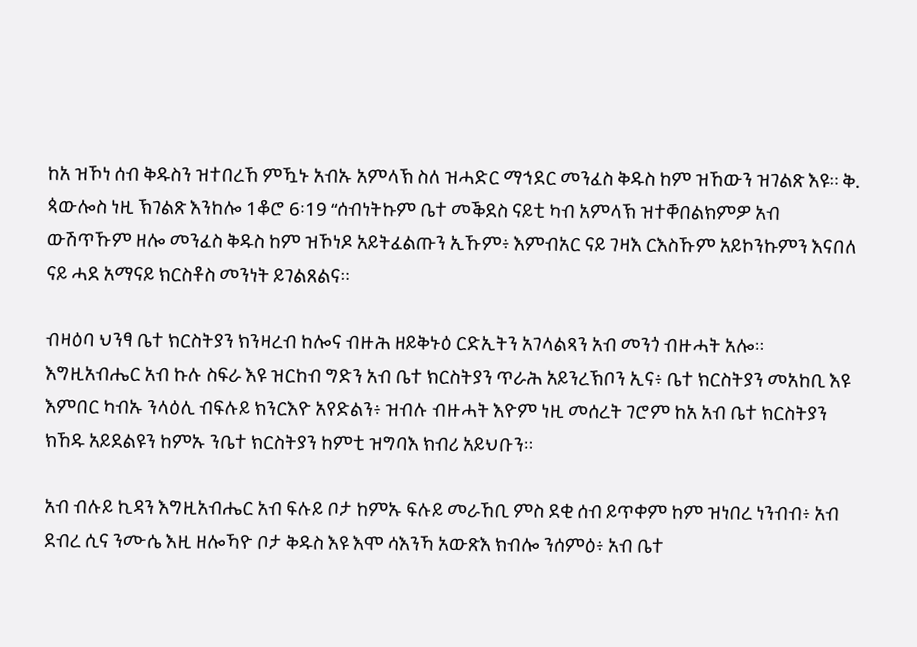ከአ ዝኾነ ሰብ ቅዱስን ዝተበረኸ ምዃኑ አብኡ አምላኽ ስለ ዝሓድር ማኅደር መንፈስ ቅዱስ ከም ዝኸውን ዝገልጽ እዩ። ቅ. ጳውሎስ ነዚ ኽገልጽ እንከሎ 1ቆሮ 6፡19 “ሰብነትኩም ቤተ መቕደስ ናይቲ ካብ አምላኽ ዝተቐበልክምዎ አብ ውሽጥኹም ዘሎ መንፈስ ቅዱስ ከም ዝኾነዶ አይትፈልጡን ኢኹም፥ እምብአር ናይ ገዛእ ርእስኹም አይኮንኩምን እናበለ ናይ ሓደ አማናይ ክርስቶስ መንነት ይገልጸልና።

ብዛዕባ ህንፃ ቤተ ክርስትያን ክንዛረብ ከሎና ብዙሕ ዘይቅኑዕ ርድኢትን አገላልጻን አብ መንጎ ብዙሓት አሎ። እግዚአብሔር አብ ኩሉ ስፍራ እዩ ዝርከብ ግድን አብ ቤተ ክርስትያን ጥራሕ አይንረኽቦን ኢና፥ ቤተ ክርስትያን መአከቢ እዩ እምበር ካብኡ ንላዕሊ ብፍሉይ ክንርእዮ አየድልን፥ ዝብሉ ብዙሓት እዮም ነዚ መሰረት ገሮም ከአ አብ ቤተ ክርስትያን ክኸዱ አይደልዩን ከምኡ ንቤተ ክርስትያን ከምቲ ዝግባእ ክብሪ አይህቡን።

አብ ብሉይ ኪዳን እግዚአብሔር አብ ፍሉይ ቦታ ከምኡ ፍሉይ መራኸቢ ምስ ደቂ ሰብ ይጥቀም ከም ዝነበረ ነንብብ፥ አብ ደብረ ሲና ንሙሴ እዚ ዘሎኻዮ ቦታ ቅዱስ እዩ እሞ ሳእንኻ አውጽእ ክብሎ ንሰምዕ፥ አብ ቤተ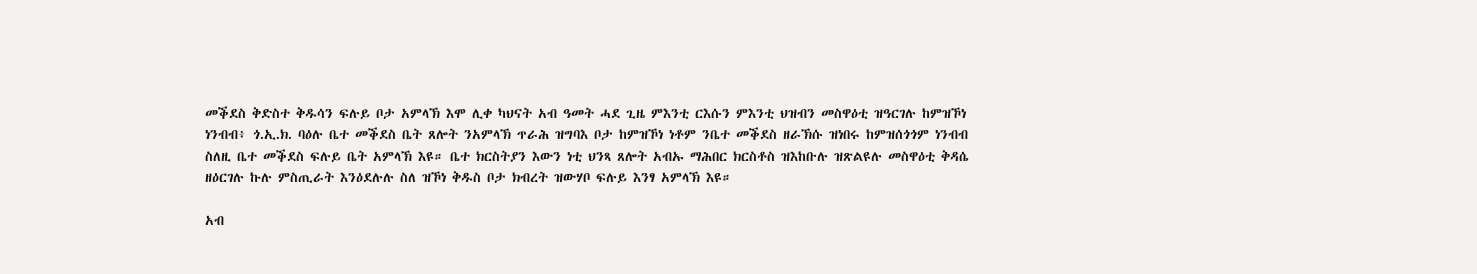መቕደስ ቅድስተ ቅዱሳን ፍሉይ ቦታ አምላኽ እሞ ሊቀ ካህናት አብ ዓመት ሓደ ጊዜ ምእንቲ ርእሱን ምእንቲ ህዝብን መስዋዕቲ ዝዓርገሉ ከምዝኾነ ነንብብ፥ ጎ.ኢ.ክ. ባዕሉ ቤተ መቕደስ ቤት ጸሎት ንአምላኽ ጥራሕ ዝግባእ ቦታ ከምዝኾነ ነቶም ንቤተ መቕደስ ዘራኽሱ ዝነበሩ ከምዝሰጎጎም ነንብብ ስለዚ ቤተ መቕደስ ፍሉይ ቤት አምላኽ እዩ። ቤተ ክርስትያን እውን ነቲ ህንጻ ጸሎት አብኡ ማሕበር ክርስቶስ ዝእከቡሉ ዝጽልዩሉ መስዋዕቲ ቅዳሴ ዘዕርገሉ ኩሉ ምስጢራት እንዕደሉሉ ስለ ዝኾነ ቅዱስ ቦታ ክብረት ዝውሃቦ ፍሉይ እንፃ አምላኽ እዩ።

አብ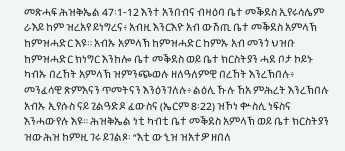መጽሓፍ ሕዝቅኤል 47፡1-12 እንተ አንበብና ብዛዕባ ቤተ መቕደስ ኢየሩሳሌም ራእይ ከም ዝረአየ ይነግረና፥ አብዚ እንርእዮ አብ ውሽጢ ቤተ መቕደስ አምላኽ ከምዝሓድር እዩ። አብኡ አምላኽ ከምዝሓድር ከምኡ አብ መንጎ ህዝቡ ከምዝሓድር ክነግር እንከሎ ቤተ መቕደስ ወይ ቤተ ክርስትያን ሓደ ቦታ ኮይኑ ካብኡ በረኸት አምላኽ ዝምንጭወሉ ዘለዓለምዊ በረኸት እንረኽበሉ፥ መንፈሳዊ ጽምእናን ጥመትናን እንዕንገለሉ፥ ልዕሊ ኹሉ ኸአ ምሕረት እንረኽበሉ አብኡ ኢየሱስ ናይ ጊልዓድዶ ፈውስና (ኤርም 8፡22) ዝኾነ ቍስሊ ነፍስና እንሓውየሉ እዩ። ሕዝቅኤል ነቲ ካብቲ ቤተ መቕደስ አምላኽ ወይ ቤተ ክርስትያን ዝውሕዝ ከምዚ ገሩ ይገልጾ፡ “እቲ ውኂዝ ዝአተዎ ዘበለ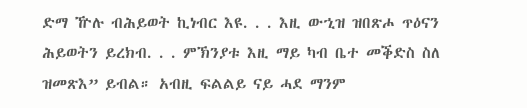ድማ ዅሉ ብሕይወት ኪነብር እዩ. . . እዚ ውኂዝ ዝበጽሖ ጥዕናን ሕይወትን ይረክብ. . . ምኽንያቱ እዚ ማይ ካብ ቤተ መቕድስ ስለ ዝመጽእ” ይብል። አብዚ ፍልልይ ናይ ሓደ ማንም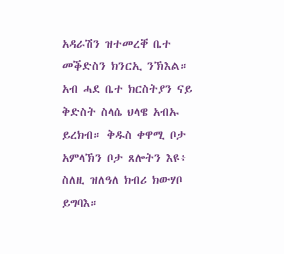አዳራሽን ዝተመረቐ ቤተ መቕድስን ክንርኢ ንኽእል። አብ ሓደ ቤተ ክርስትያን ናይ ቅድስት ስላሴ ህላዌ አብኡ ይረክብ። ቅዱስ ቀዋሚ ቦታ አምላኽን ቦታ ጸሎትን እዩ፥ ስለዚ ዝለዓለ ክብሪ ክውሃቦ ይግባእ።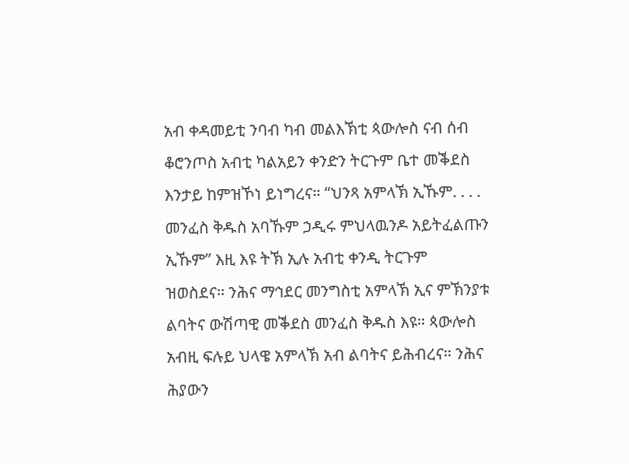አብ ቀዳመይቲ ንባብ ካብ መልእኽቲ ጳውሎስ ናብ ሰብ ቆሮንጦስ አብቲ ካልአይን ቀንድን ትርጉም ቤተ መቕደስ እንታይ ከምዝኾነ ይነግረና። “ህንጻ አምላኽ ኢኹም. . . . መንፈስ ቅዱስ አባኹም ኃዲሩ ምህላዉንዶ አይትፈልጡን ኢኹም” እዚ እዩ ትኽ ኢሉ አብቲ ቀንዲ ትርጉም ዝወስደና። ንሕና ማኅደር መንግስቲ አምላኽ ኢና ምኽንያቱ ልባትና ውሽጣዊ መቕደስ መንፈስ ቅዱስ እዩ። ጳውሎስ አብዚ ፍሉይ ህላዌ አምላኽ አብ ልባትና ይሕብረና። ንሕና ሕያውን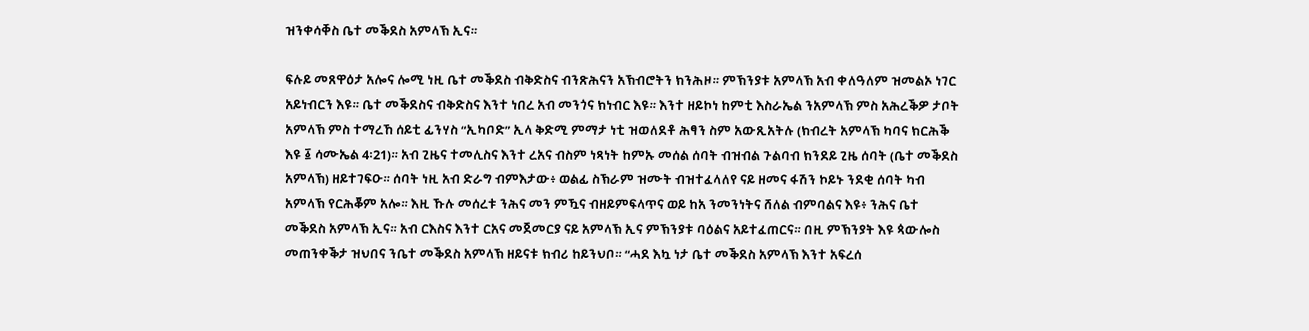ዝንቀሳቐስ ቤተ መቕደስ አምላኽ ኢና።

ፍሉይ መጸዋዕታ አሎና ሎሚ ነዚ ቤተ መቕደስ ብቅድስና ብንጽሕናን አኽብሮትን ክንሕዞ። ምኽንያቱ አምላኽ አብ ቀለዓለም ዝመልኦ ነገር አይነብርን እዩ። ቤተ መቕደስና ብቅድስና እንተ ነበረ አብ መንጎና ክነብር እዩ። እንተ ዘይኮነ ከምቲ እስራኤል ንአምላኽ ምስ አሕረቕዎ ታቦት አምላኽ ምስ ተማረኸ ሰይቲ ፊንሃስ “ኢካቦድ” ኢላ ቅድሚ ምማታ ነቲ ዝወለደቶ ሕፃን ስም አውጺአትሉ (ክብረት አምላኽ ካባና ክርሕቕ እዩ ፩ ሳሙኤል 4፡21)። አብ ጊዜና ተመሊስና እንተ ረአና ብስም ነጻነት ከምኡ መሰል ሰባት ብዝብል ጉልባብ ክንደይ ጊዜ ሰባት (ቤተ መቕደስ አምላኽ) ዘይተገፍዑ። ሰባት ነዚ አብ ድራግ ብምእታው፥ ወልፊ ስኽራም ዝሙት ብዝተፈላለየ ናይ ዘመና ፋሽን ኮይኑ ንደቂ ሰባት ካብ አምላኽ የርሕቖም አሎ። እዚ ኹሉ መሰረቱ ንሕና መን ምዃና ብዘይምፍላጥና ወይ ከአ ንመንነትና ሸለል ብምባልና እዩ፥ ንሕና ቤተ መቕደስ አምላኽ ኢና። አብ ርእስና እንተ ርአና መጀመርያ ናይ አምላኽ ኢና ምኽንያቱ ባዕልና አይተፈጠርና። በዚ ምኽንያት እዩ ጳውሎስ መጠንቀቕታ ዝህበና ንቤተ መቕደስ አምላኽ ዘይናቱ ክብሪ ከይንህቦ። “ሓደ እኳ ነታ ቤተ መቕደስ አምላኽ እንተ አፍረሰ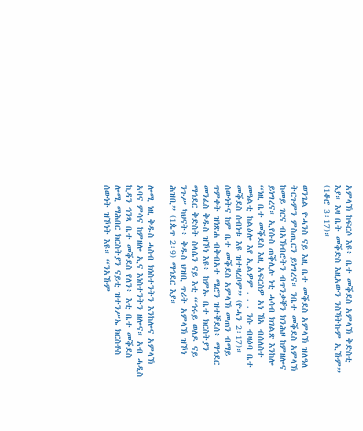አምላኽ ከፍርሶ እዩ፥ ቤተ መቕደስ አምላኽ ቅድስቲ እያ። እዛ ቤት መቕድስ እዚአውን ንስኻትኩም ኢኹም” (1ቆሮ 3፡17)።

ወንጌል ዮሓንስ ናይ እዚ ቤተ መቕደስ አምላኽ ዝለዓለ ትርጉምን ምስጢርን ይነግረና። ንቤተ መቕደስ አምላኽ ከመይ ገርና ብአኽብሮትን ብጥንቃቐን ክንሕዞ ከምዘሎና ይነግረና። ኢየሱስ ጠቕሊሉ ነቲ ሓሳብ ክገልጽ እንከሎ “ነዚ ቤተ መቕደስ እዚ አፍርስዎ አነ ኸአ ብሰለስተ መዓልቲ ከልዕሎ እየ ኢልዎም . . . ንሱ ብዛዕባ ቤተ መቕደስ ሰብነቱ እዩ ዝተዛረቦም” (ዮሓን 2፡17)። ሰውነትና ከም ቤተ መቕደስ አምላኽ መጠን ብማይ ጥምቀት ዝነጽሐ ብቅብአተ ሜሮን ዝተቐደሰ፥ ማኅደር መንፈስ ቅዱስ ዝኾነ እዩ፥ ከምኡ ቤተ ክርስትያን ማኅደር ቅድስት ስላሴን ናይ እቲ “ኅሩይ ወለዶ ናይ ንጉሥ ካህናት፥ ቅዱስ ህዝቢ ጥሪት አምላኽ ዝኾነ ሕዝቢ” (1ጴጥ 2፡9) ማኅደር እያ።

ሎሚ ነዚ ቅዱስ ሓስብ ክነስተንትን እንከሎና አምላኽ አባና ምሳና ከምዘሎ ኢና እነስተንትን ዘሎና። አብ ሓዲስ ኪዳን ኅንጻ ቤተ መቕደስ የለን፥ እቲ ቤተ መቕደስ ሎሚ ማሕበር ክርስትያን ናይቲ ዝተንሥኤ ክርስቶስ ሰውነት ዝኾነት እዩ። “ንአኹም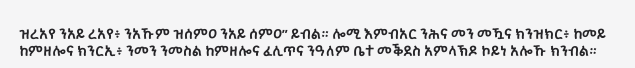ዝረአየ ንአይ ረአየ፥ ንአኹም ዝሰምዐ ንአይ ሰምዐ” ይብል። ሎሚ እምብአር ንሕና መን መዃና ክንዝክር፥ ከመይ ከምዘሎና ክንርኢ፥ ንመን ንመስል ከምዘሎና ፈሊጥና ንዓለም ቤተ መቕደስ አምላኽዶ ኮይነ አሎኹ ክንብል።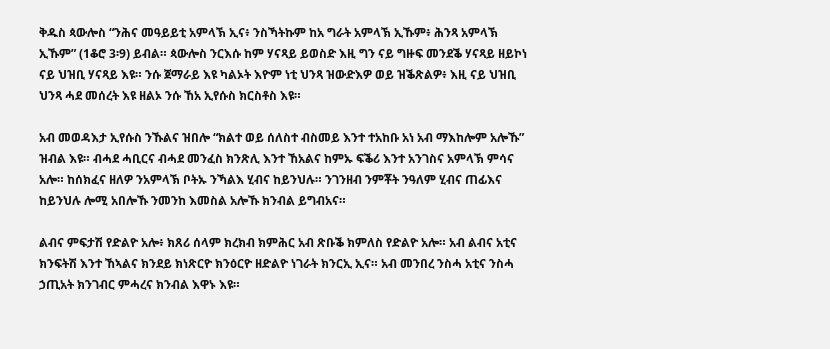ቅዱስ ጳውሎስ “ንሕና መዓይይቲ አምላኽ ኢና፥ ንስኻትኩም ከአ ግራት አምላኽ ኢኹም፥ ሕንጻ አምላኽ ኢኹም” (1ቆሮ 3፡9) ይብል። ጳውሎስ ንርእሱ ከም ሃናጻይ ይወስድ እዚ ግን ናይ ግዙፍ መንደቕ ሃናጻይ ዘይኮነ ናይ ህዝቢ ሃናጻይ እዩ። ንሱ ጀማራይ እዩ ካልኦት እዮም ነቲ ህንጻ ዝውድእዎ ወይ ዝቕጽልዎ፥ እዚ ናይ ህዝቢ ህንጻ ሓደ መሰረት እዩ ዘልኦ ንሱ ኸአ ኢየሱስ ክርስቶስ እዩ።

አብ መወዳእታ ኢየሱስ ንኹልና ዝበሎ “ክልተ ወይ ሰለስተ ብስመይ እንተ ተአከቡ አነ አብ ማእከሎም አሎኹ” ዝብል እዩ። ብሓደ ሓቢርና ብሓደ መንፈስ ክንጽሊ እንተ ኸአልና ከምኡ ፍቕሪ እንተ አንገስና አምላኽ ምሳና አሎ። ከሰክፈና ዘለዎ ንአምላኽ ቦትኡ ንኻልእ ሂብና ከይንህሉ። ንገንዘብ ንምቾት ንዓለም ሂብና ጠፊእና ከይንህሉ ሎሚ አበሎኹ ንመንከ እመስል አሎኹ ክንብል ይግብአና።

ልብና ምፍታሽ የድልዮ አሎ፥ ክጸሪ ሰላም ክረክብ ክምሕር አብ ጽቡቕ ክምለስ የድልዮ አሎ። አብ ልብና አቲና ክንፍትሽ እንተ ኸኣልና ክንደይ ክነጽርዮ ክንዕርዮ ዘድልዮ ነገራት ክንርኢ ኢና። አብ መንበረ ንስሓ አቲና ንስሓ ኃጢአት ክንገብር ምሓረና ክንብል እዋኑ እዩ።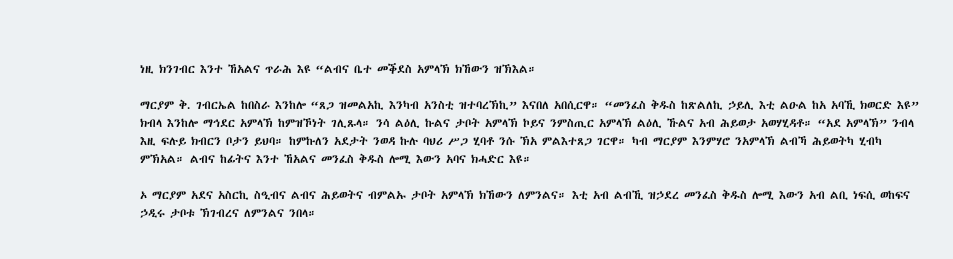ነዚ ክንገብር እንተ ኸአልና ጥራሕ እዩ “ልብና ቤተ መቕደስ አምላኽ ክኸውን ዝኽእል።

ማርያም ቅ. ገብርኤል ከበስራ እንከሎ “ጸጋ ዝመልአኪ እንካብ አንስቲ ዝተባረኽኪ” እናበለ አበሲርዋ። “መንፈስ ቅዱስ ከጽልለኪ ኃይሊ እቲ ልዑል ከአ አባኺ ክወርድ እዩ” ክብላ እንከሎ ማኅደር አምላኽ ከምዝኾነት ገሊጹላ። ንሳ ልዕሊ ኩልና ታቦት አምላኽ ኮይና ንምስጢር አምላኽ ልዕሊ ኹልና አብ ሕይወታ አወሃሂዳቶ። “አደ አምላኽ” ንብላ እዚ ፍሉይ ክብርን ቦታን ይህባ። ከምኩለን አደታት ንወዳ ኩሉ ባህሪ ሥጋ ሂባቶ ንሱ ኽአ ምልእተጸጋ ገርዋ። ካብ ማርያም እንምሃሮ ንአምላኽ ልብኻ ሕይወትካ ሂብካ ምኽአል። ልብና ከፊትና እንተ ኸአልና መንፈስ ቅዱስ ሎሚ እውን አባና ክሓድር እዩ።

ኦ ማርያም አደና አስርኪ ስዒብና ልብና ሕይወትና ብምልኡ ታቦት አምላኽ ክኸውን ለምንልና። እቲ አብ ልብኺ ዝኃደረ መንፈስ ቅዱስ ሎሚ እውን አብ ልቢ ነፍሲ ወከፍና ኃዲሩ ታቦቱ ኽገብረና ለምንልና ንበላ።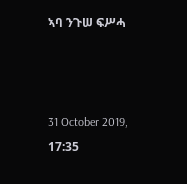ኣባ ንጉሠ ፍሥሓ



31 October 2019, 17:35